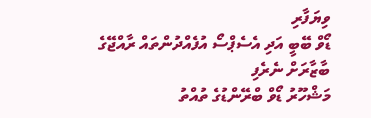ވިޔަފާރި
ޑޯވް ބޭބީ އަދި އެސެޕްސޯ އުފެއްދުންތައް ރާއްޖޭގެ ބާޒާރަށް ނެރެފި
މަޝްހޫރު ޑޯވް ބްރޭންޑުގެ ތުއްތު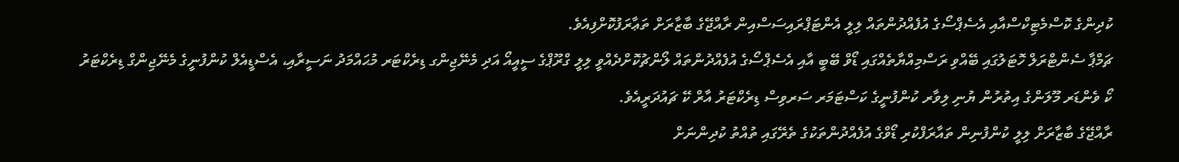ކުދިންގެ ކޮސްމެޓިކްސްއާއި އެސެޕްސޯގެ އުފެއްދުންތައް ލިލީ އެންޓަޕްރައިސަސްއިން ރާއްޖޭގެ ބާޒާރަށް ތަޢާރަފުކޮށްފިއެވެ.
ޗަމްޕާ ސެންޓްރަލް ހޮޓަލުގައި ބޭއްވި ރަސްމިއްޔާތެއްގައި ޑޯވް ބޭބީ އާއި އެސެޕްސޯގެ އުފެއްދުންތައް ލޯންޗުކޮށްދެއްވީ ލިލީ ގްރޫޕްގެ ސީއީއޯ އަދި މެނޭޖިންގ ޑިރެކްޓަރ މުޙައްމަދު ނަސީރާއި، އެސްޑީއެލް ކުންފުނީގެ މެނޭޖިންގް ޑިރެކްޓަރު ކޯ ވެންޑަރ މޫލަންގެ އިތުރުން ޔުނި ލިވާރ ކުންފުނީގެ ކަސްޓަމަރ ސަރވިސް ޑިރެކްޓަރު އާރް ކޭ ޗައުދަރީއެވެ.
ރާއްޖޭގެ ބާޒާރަށް ލިލީ ކުންފުނިން ތައާރަފްކުރި ޑޯވްގެ އުފެއްދުންތަކުގެ ތެރޭގައި ތުއްތު ކުދިންނަށް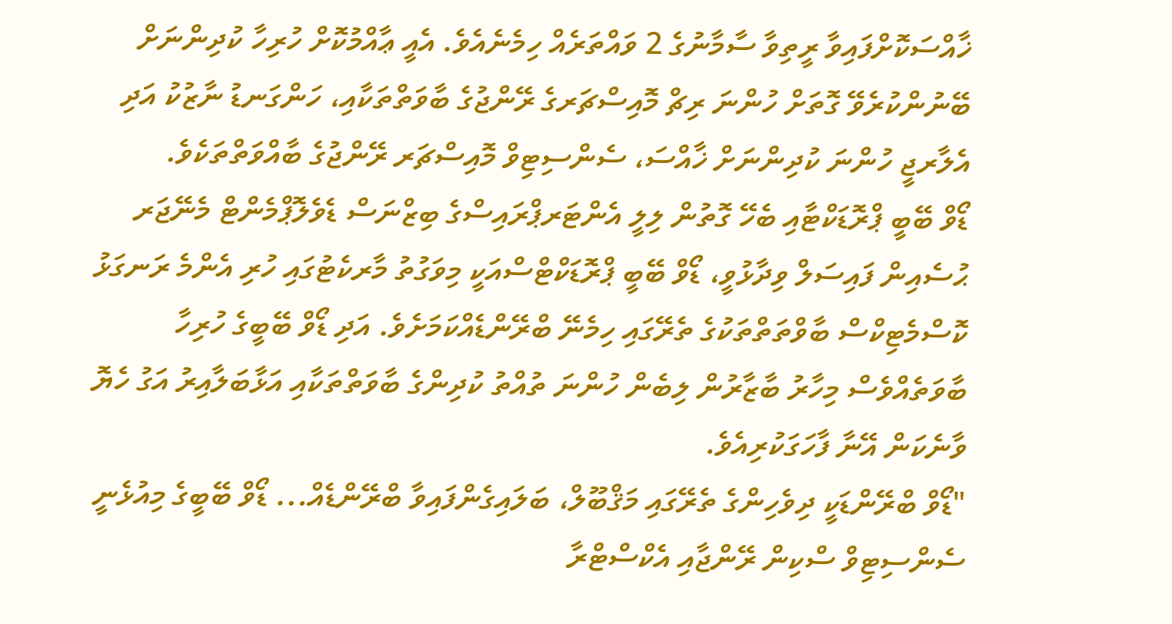ޚާއްސަކޮށްފައިވާ ރީތިވާ ސާމާނުގެ 2 ވައްތަރެއް ހިމެނެއެވެ. އެއީ ޢާއްމުކޮށް ހުރިހާ ކުދިންނަށް ބޭނުންކުރެވޭ ގޮތަށް ހުންނަ ރިޗް މޮއިސްޗަރގެ ރޭންޖުގެ ބާވަތްތަކާއި، ހަންގަނޑު ނާޒުކު އަދި އެލާރޖީ ހުންނަ ކުދިންނަށް ޚާއްސަ، ސެންސިޓިވް މޮއިސްޗަރ ރޭންޖުގެ ބާއްވަތްތަކެވެ.
ޑޯވް ބޭބީ ޕްރޮޑަކްޓާއި ބެހޭ ގޮތުން ލިލީ އެންޓަރޕްރައިސްގެ ބިޒްނަސް ޑެވެލޮޕްމެންޓް މެނޭޖަރ ޙުސެއިން ފައިސަލް ވިދާޅުވީ، ޑޯވް ބޭބީ ޕްރޮޑަކްޓްސްއަކީ މިވަގުތު މާރކެޓުގައި ހުރި އެންމެ ރަނގަޅު ކޮސްމެޓިކްސް ބާވްތަތްތަކުގެ ތެރޭގައި ހިމެނޭ ބްރޭންޑެއްކަމަށެވެ. އަދި ޑޯވް ބޭބީގެ ހުރިހާ ބާވަތެއްވެސް މިހާރު ބާޒާރުން ލިބެން ހުންނަ ތުއްތު ކުދިންގެ ބާވަތްތަކާއި އަޅާބަލާއިރު އަގު ހެޔޮ ވާނެކަން އޭނާ ފާހަގަކުރިއެވެ.
"ޑޯވް ބްރޭންޑަކީ ދިވެހިންގެ ތެރޭގައި މަޤްބޫލް، ބަލައިގެންފައިވާ ބްރޭންޑެއް... ޑޯވް ބޭބީގެ މިއުޅެނީ ސެންސިޓިވް ސްކިން ރޭންޖާއި އެކްސްޓްރާ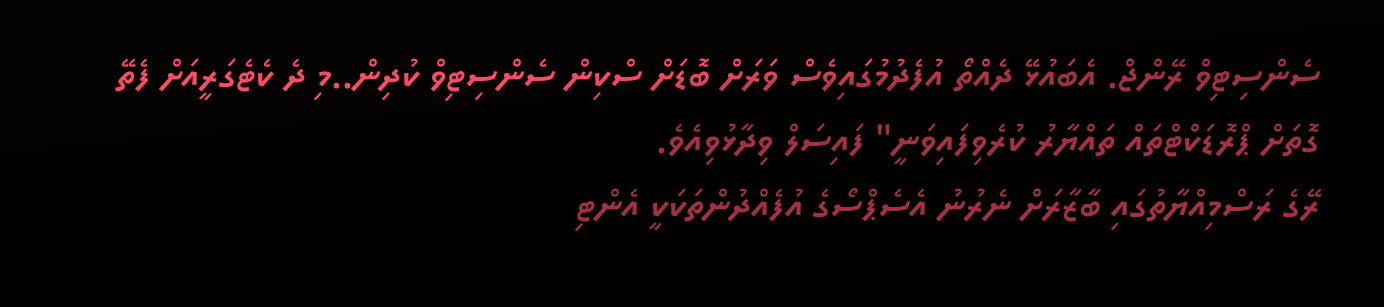ސެންސިޓިވް ރޭންޖް. އެބައުޅޭ ދެއްތޯ އުފެދުމުގައިވެސް ވަރަށް ބޮޑަށް ސްކިން ސެންސިޓިވް ކުދިން..މި ދެ ކެޓެގަރީއަށް ފެތޭ ގޮތަށް ޕްރޮޑަކްޓްތައް ތައްޔާރު ކުރެވިފައިވަނީ" ފައިސަލް ވިދާޅުވިއެވެ.
ރޭގެ ރަސްމިއްޔާތުގައި ބާޒާރަށް ނެރުނު އެސެޕްސޯގެ އުފެއްދުންތަކަކީ އެންޓި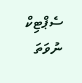ސެޕްޓިކް ނުވަތަ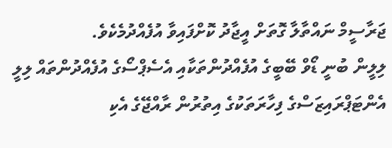ޖަރާސީމް ނައްތާލާ ގޮތަށް އީޖާދު ކޮށްފައިވާ އުފެއްދުމެކެވެ.
ލިލީން ބުނީ ޑޯވް ބޭބީގެ އުފެއްދުންތަކާއި އެސެޕްސޯގެ އުފެއްދުންތައް ލިލީ އެންޓަޕްރައިޒަސްގެ ފިހާރަތަކުގެ އިތުރުން ރާއްޖޭގެ އެކި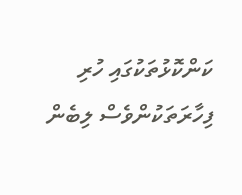ކަންކޮޅުތަކުގައި ހުރި ފިހާރަތަކުންވެސް ލިބެން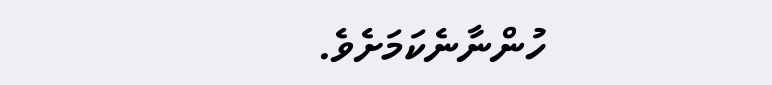ހުންނާނެކަމަށެވެ.